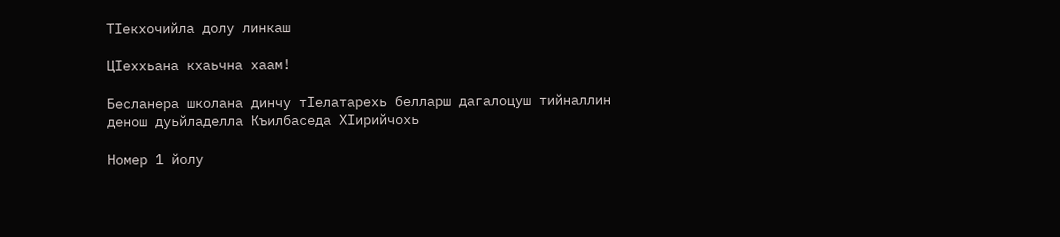ТIекхочийла долу линкаш

ЦIеххьана кхаьчна хаам!

Бесланера школана динчу тIелатарехь белларш дагалоцуш тийналлин денош дуьйладелла Къилбаседа ХIирийчохь

Номер 1 йолу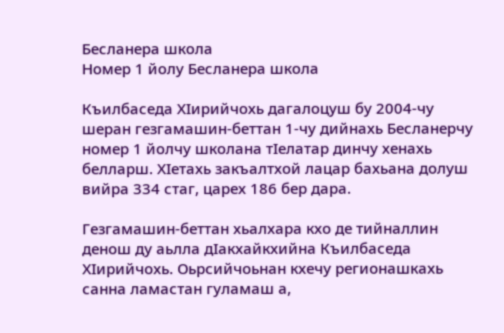Бесланера школа
Номер 1 йолу Бесланера школа

Къилбаседа ХӀирийчохь дагалоцуш бу 2004-чу шеран гезгамашин-беттан 1-чу дийнахь Бесланерчу номер 1 йолчу школана тӀелатар динчу хенахь белларш. ХIетахь закъалтхой лацар бахьана долуш вийра 334 стаг, царех 186 бер дара.

Гезгамашин-беттан хьалхара кхо де тийналлин денош ду аьлла дӀакхайкхийна Къилбаседа ХӀирийчохь. Оьрсийчоьнан кхечу регионашкахь санна ламастан гуламаш а,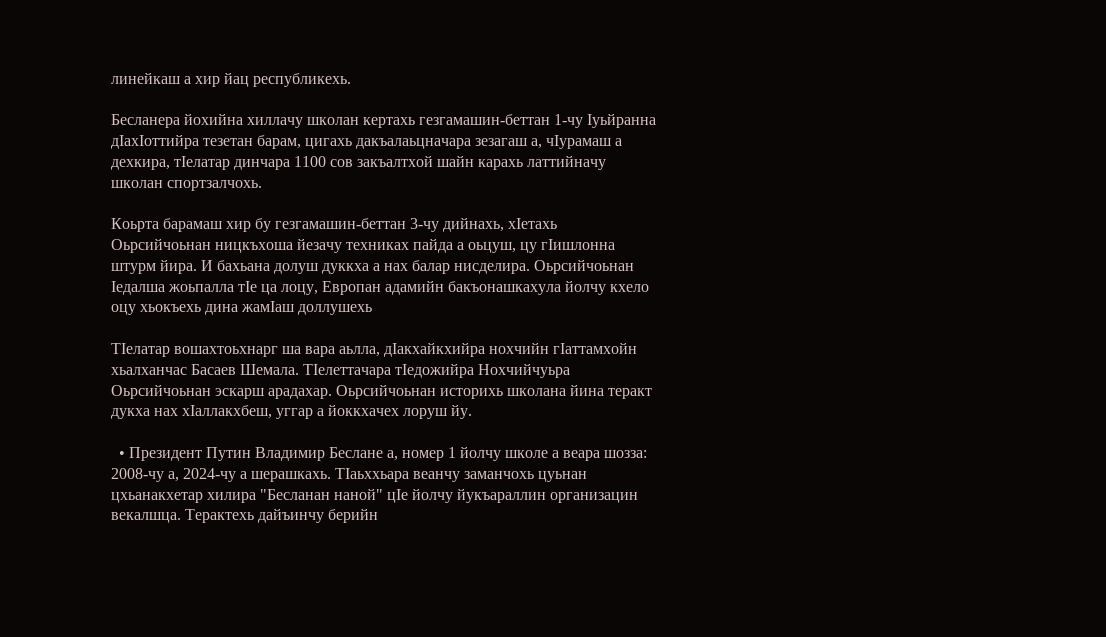линейкаш а хир йац республикехь.

Бесланера йохийна хиллачу школан кертахь гезгамашин-беттан 1-чу Ӏуьйранна дӀахIоттийра тезетан барам, цигахь дакъалаьцначара зезагаш а, чIурамаш а дехкира, тIелатар динчара 1100 сов закъалтхой шайн карахь латтийначу школан спортзалчохь.

Коьрта барамаш хир бу гезгамашин-беттан 3-чу дийнахь, хIетахь Оьрсийчоьнан ницкъхоша йезачу техниках пайда а оьцуш, цу гӀишлонна штурм йира. И бахьана долуш дуккха а нах балар нисделира. Оьрсийчоьнан Ӏедалша жоьпалла тIе ца лоцу, Европан адамийн бакъонашкахула йолчу кхело оцу хьокъехь дина жамӀаш доллушехь

ТIелатар вошахтоьхнарг ша вара аьлла, дIакхайкхийра нохчийн гIаттамхойн хьалханчас Басаев Шемала. ТIелеттачара тIедожийра Нохчийчуьра Оьрсийчоьнан эскарш арадахар. Оьрсийчоьнан историхь школана йина теракт дукха нах хIаллакхбеш, уггар а йоккхачех лоруш йу.

  • Президент Путин Владимир Беслане а, номер 1 йолчу школе а веара шозза: 2008-чу а, 2024-чу а шерашкахь. ТIаьххьара веанчу заманчохь цуьнан цхьанакхетар хилира "Бесланан наной" цIе йолчу йукъараллин организацин векалшца. Терактехь дайъинчу берийн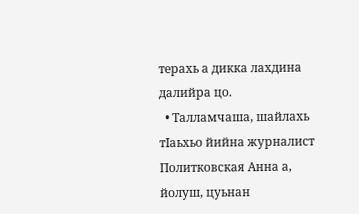терахь а дикка лахдина далийра цо.
  • Талламчаша, шайлахь тIаьхьо йийна журналист Политковская Анна а, йолуш, цуьнан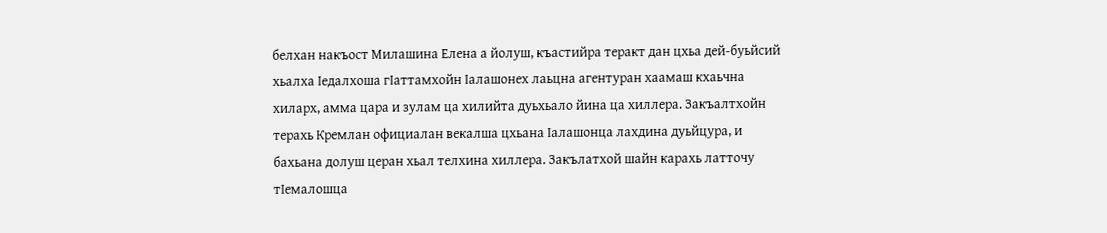белхан накъост Милашина Елена а йолуш, къастийра теракт дан цхьа дей-буьйсий хьалха Iедалхоша гIаттамхойн Iалашонех лаьцна агентуран хаамаш кхаьчна хиларх, амма цара и зулам ца хилийта дуьхьало йина ца хиллера. Закъалтхойн терахь Кремлан официалан векалша цхьана Iалашонца лахдина дуьйцура, и бахьана долуш церан хьал телхина хиллера. Закълатхой шайн карахь латточу тIемалошца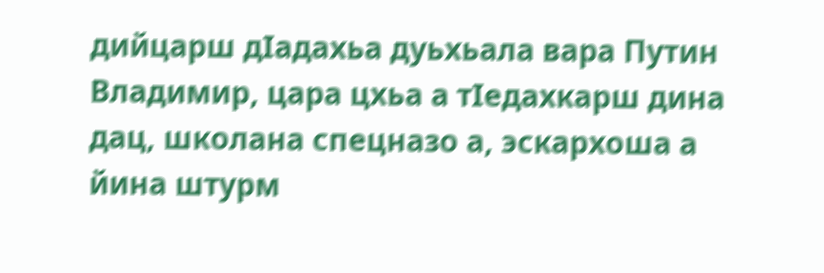дийцарш дIадахьа дуьхьала вара Путин Владимир, цара цхьа а тIедахкарш дина дац, школана спецназо а, эскархоша а йина штурм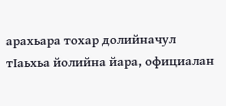арахьара тохар долийначул тIаьхьа йолийна йара, официалан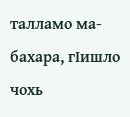талламо ма-бахара, гIишло чохь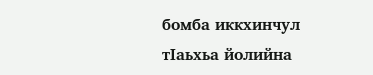бомба иккхинчул тIаьхьа йолийна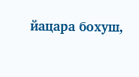йацара бохуш,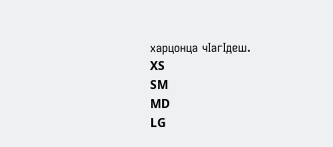харцонца чIагIдеш.
XS
SM
MD
LG